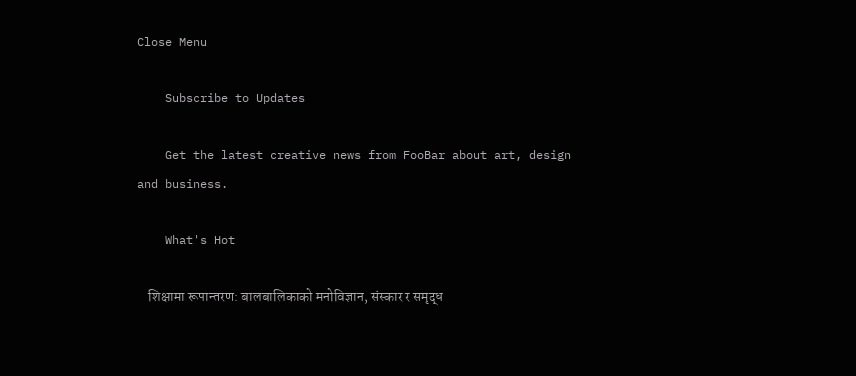Close Menu

    Subscribe to Updates

    Get the latest creative news from FooBar about art, design and business.

    What's Hot

    शिक्षामा रूपान्तरण: बालबालिकाको मनोविज्ञान, संस्कार र समृद्ध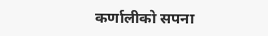कर्णालीको सपना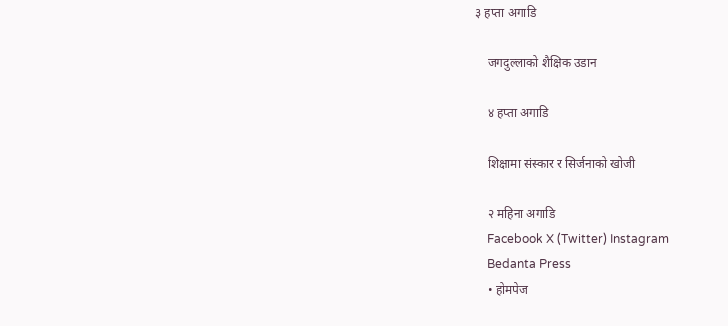३ हप्ता अगाडि

    जगदुल्लाको शैक्षिक उडान

    ४ हप्ता अगाडि

    शिक्षामा संस्कार र सिर्जनाको खोजी

    २ महिना अगाडि
    Facebook X (Twitter) Instagram
    Bedanta Press
    • होमपेज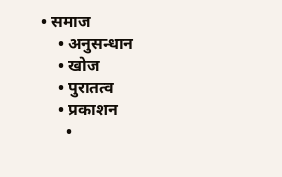• समाज
    • अनुसन्धान
    • खोज
    • पुरातत्व
    • प्रकाशन
      •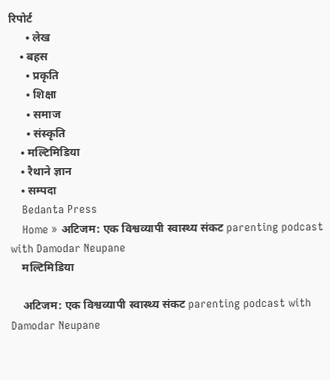रिपोर्ट
      • लेख
    • बहस
      • प्रकृति
      • शिक्षा
      • समाज
      • संस्कृति
    • मल्टिमिडिया
    • रैथाने ज्ञान
    • सम्पदा
    Bedanta Press
    Home » अटिजम: एक विश्वव्यापी स्वास्थ्य संकट parenting podcast with Damodar Neupane
    मल्टिमिडिया

    अटिजम: एक विश्वव्यापी स्वास्थ्य संकट parenting podcast with Damodar Neupane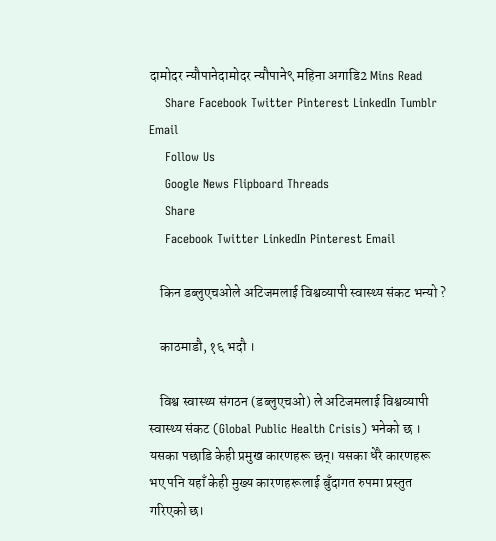दामोदर न्यौपानेदामोदर न्यौपाने९ महिना अगाडि2 Mins Read
    Share Facebook Twitter Pinterest LinkedIn Tumblr Email
    Follow Us
    Google News Flipboard Threads
    Share
    Facebook Twitter LinkedIn Pinterest Email

    किन डब्लुएचओले अटिजमलाई विश्वव्यापी स्वास्थ्य संकट भन्यो ?

    काठमाडौ, १६ भदौ ।

    विश्व स्वास्थ्य संगठन (डब्लुएचओ) ले अटिजमलाई विश्वव्यापी स्वास्थ्य संकट (Global Public Health Crisis) भनेको छ । यसका पछाडि केही प्रमुख कारणहरू छन्। यसका धेरै कारणहरू भए पनि यहाँ केही मुख्य कारणहरूलाई बुँदागत रुपमा प्रस्तुत गरिएको छ।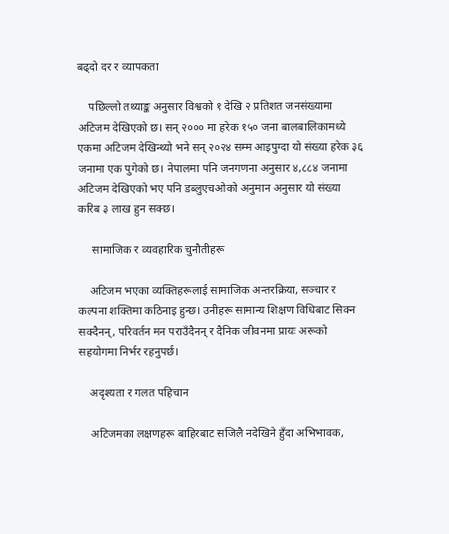बढ्दो दर र व्यापकता

    पछिल्लो तथ्याङ्क अनुसार विश्वको १ देखि २ प्रतिशत जनसंख्यामा अटिजम देखिएको छ। सन् २००० मा हरेक १५० जना बालबालिकामध्ये एकमा अटिजम देखिन्थ्यो भने सन् २०२४ सम्म आइपुग्दा यो संख्या हरेक ३६ जनामा एक पुगेको छ। नेपालमा पनि जनगणना अनुसार ४,८८४ जनामा अटिजम देखिएको भए पनि डब्लुएचओको अनुमान अनुसार यो संख्या करिब ३ लाख हुन सक्छ।

     सामाजिक र व्यवहारिक चुनौतीहरू

    अटिजम भएका व्यक्तिहरूलाई सामाजिक अन्तरक्रिया, सञ्चार र कल्पना शक्तिमा कठिनाइ हुन्छ। उनीहरू सामान्य शिक्षण विधिबाट सिक्न सक्दैनन्, परिवर्तन मन पराउँदैनन् र दैनिक जीवनमा प्रायः अरूको सहयोगमा निर्भर रहनुपर्छ।

    अदृश्यता र गलत पहिचान

    अटिजमका लक्षणहरू बाहिरबाट सजिलै नदेखिने हुँदा अभिभावक,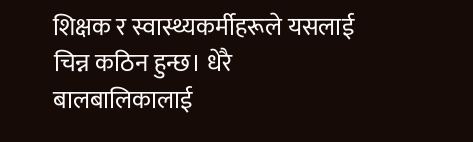शिक्षक र स्वास्थ्यकर्मीहरूले यसलाई चिन्न कठिन हुन्छ। धेरै बालबालिकालाई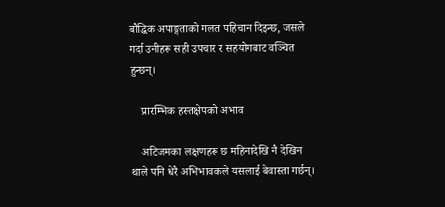बौद्धिक अपाङ्गताको गलत पहिचान दिइन्छ, जसले गर्दा उनीहरू सही उपचार र सहयोगबाट वञ्चित हुन्छन्।

    प्रारम्भिक हस्तक्षेपको अभाव

    अटिजमका लक्षणहरू छ महिनादेखि नै देखिन थाले पनि धेरै अभिभावकले यसलाई बेवास्ता गर्छन्।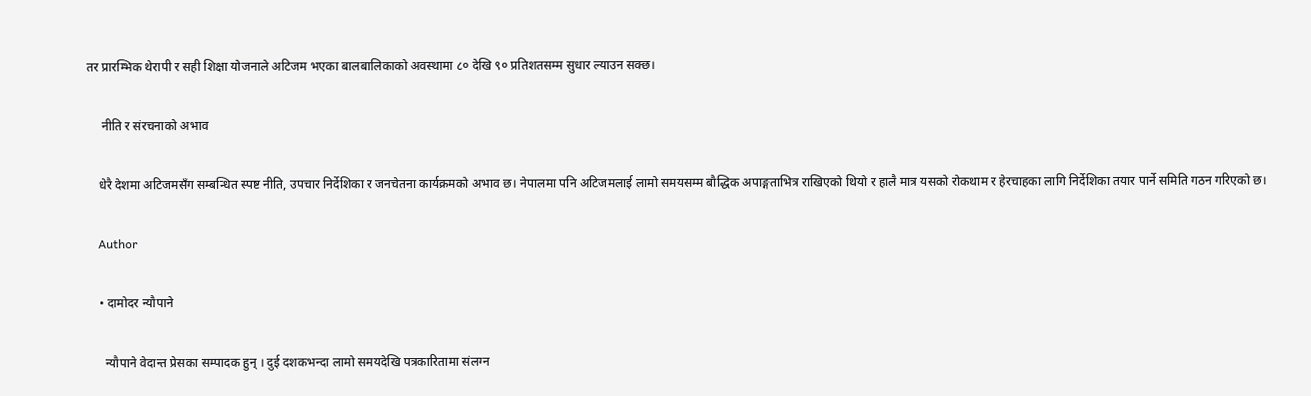तर प्रारम्भिक थेरापी र सही शिक्षा योजनाले अटिजम भएका बालबालिकाको अवस्थामा ८० देखि ९० प्रतिशतसम्म सुधार ल्याउन सक्छ।

     नीति र संरचनाको अभाव

    धेरै देशमा अटिजमसँग सम्बन्धित स्पष्ट नीति, उपचार निर्देशिका र जनचेतना कार्यक्रमको अभाव छ। नेपालमा पनि अटिजमलाई लामो समयसम्म बौद्धिक अपाङ्गताभित्र राखिएको थियो र हालै मात्र यसको रोकथाम र हेरचाहका लागि निर्देशिका तयार पार्ने समिति गठन गरिएको छ।

    Author

    • दामोदर न्यौपाने

      न्यौपाने वेदान्त प्रेसका सम्पादक हुन् । दुई दशकभन्दा लामो समयदेखि पत्रकारितामा संलग्न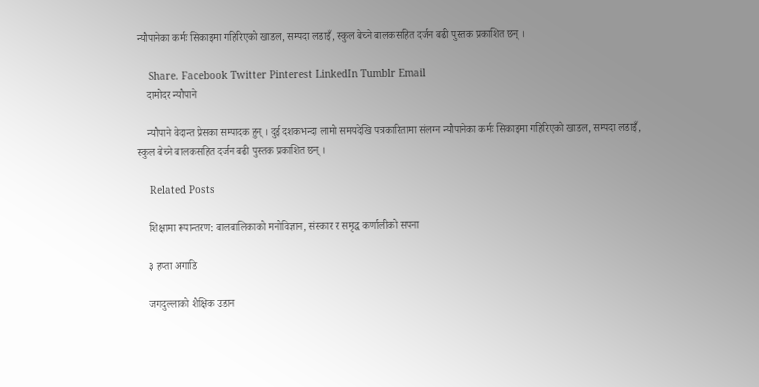न्यौपानेका कर्मः सिकाइमा गहिरिएको खाडल, सम्पदा लडाइँ, स्कुल बेच्ने बालकसहित दर्जन बढी पुस्तक प्रकाशित छन् ।

    Share. Facebook Twitter Pinterest LinkedIn Tumblr Email
    दामोदर न्यौपाने

    न्यौपाने वेदान्त प्रेसका सम्पादक हुन् । दुई दशकभन्दा लामो समयदेखि पत्रकारितामा संलग्न न्यौपानेका कर्मः सिकाइमा गहिरिएको खाडल, सम्पदा लडाइँ, स्कुल बेच्ने बालकसहित दर्जन बढी पुस्तक प्रकाशित छन् ।

    Related Posts

    शिक्षामा रूपान्तरण: बालबालिकाको मनोविज्ञान, संस्कार र समृद्ध कर्णालीको सपना

    ३ हप्ता अगाडि

    जगदुल्लाको शैक्षिक उडान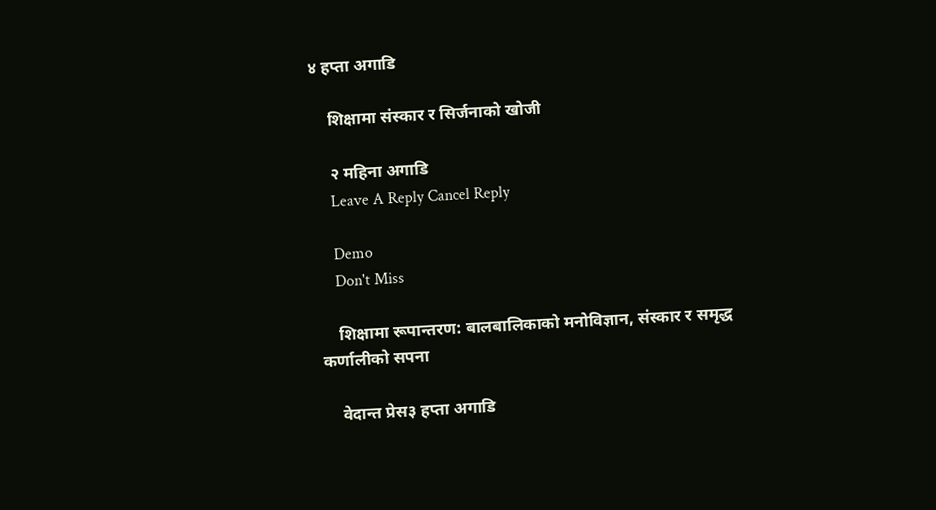४ हप्ता अगाडि

    शिक्षामा संस्कार र सिर्जनाको खोजी

    २ महिना अगाडि
    Leave A Reply Cancel Reply

    Demo
    Don't Miss

    शिक्षामा रूपान्तरण: बालबालिकाको मनोविज्ञान, संस्कार र समृद्ध कर्णालीको सपना

    वेदान्त प्रेस३ हप्ता अगाडि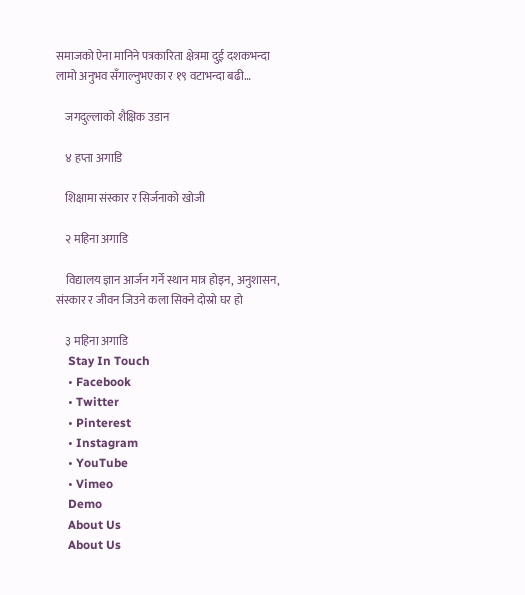समाजको ऐना मानिने पत्रकारिता क्षेत्रमा दुई दशकभन्दा लामो अनुभव सँगाल्नुभएका र १९ वटाभन्दा बढी…

    जगदुल्लाको शैक्षिक उडान

    ४ हप्ता अगाडि

    शिक्षामा संस्कार र सिर्जनाको खोजी

    २ महिना अगाडि

    विद्यालय ज्ञान आर्जन गर्ने स्थान मात्र होइन, अनुशासन, संस्कार र जीवन जिउने कला सिक्ने दोस्रो घर हो

    ३ महिना अगाडि
    Stay In Touch
    • Facebook
    • Twitter
    • Pinterest
    • Instagram
    • YouTube
    • Vimeo
    Demo
    About Us
    About Us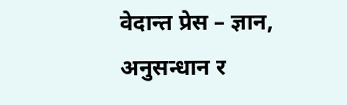वेदान्त प्रेस – ज्ञान, अनुसन्धान र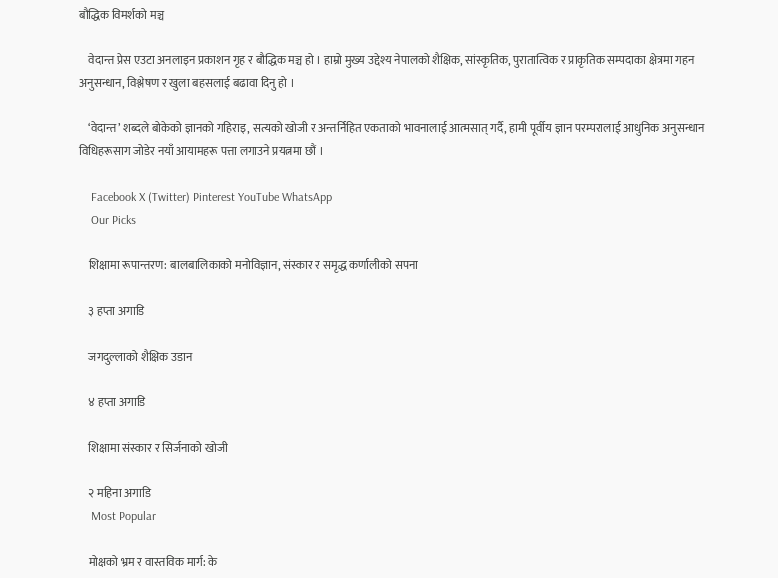बौद्धिक विमर्शको मञ्च

    वेदान्त प्रेस एउटा अनलाइन प्रकाशन गृह र बौद्धिक मञ्च हो । हाम्रो मुख्य उद्देश्य नेपालको शैक्षिक, सांस्कृतिक, पुरातात्विक र प्राकृतिक सम्पदाका क्षेत्रमा गहन अनुसन्धान, विश्लेषण र खुला बहसलाई बढावा दिनु हो ।

    ‘वेदान्त’ शब्दले बोकेको ज्ञानको गहिराइ, सत्यको खोजी र अन्तर्निहित एकताको भावनालाई आत्मसात् गर्दै, हामी पूर्वीय ज्ञान परम्परालाई आधुनिक अनुसन्धान विधिहरूसाग जोडेर नयाँ आयामहरू पत्ता लगाउने प्रयत्नमा छौं ।

    Facebook X (Twitter) Pinterest YouTube WhatsApp
    Our Picks

    शिक्षामा रूपान्तरण: बालबालिकाको मनोविज्ञान, संस्कार र समृद्ध कर्णालीको सपना

    ३ हप्ता अगाडि

    जगदुल्लाको शैक्षिक उडान

    ४ हप्ता अगाडि

    शिक्षामा संस्कार र सिर्जनाको खोजी

    २ महिना अगाडि
    Most Popular

    मोक्षको भ्रम र वास्तविक मार्ग: के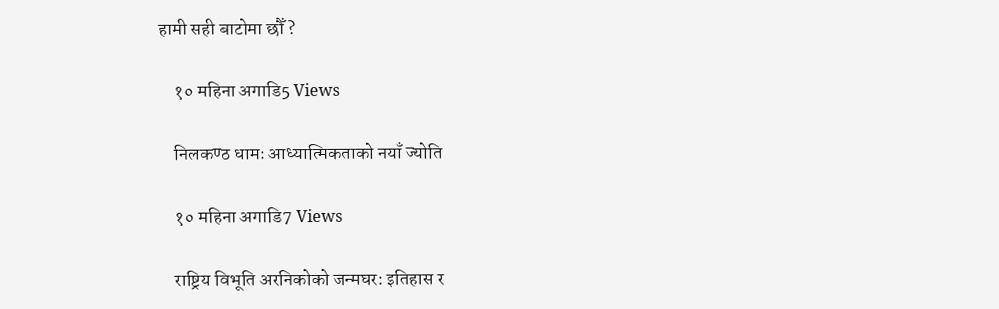हामी सही बाटोमा छौँ ?

    १० महिना अगाडि5 Views

    निलकण्ठ धामः आध्यात्मिकताको नयाँ ज्योति

    १० महिना अगाडि7 Views

    राष्ट्रिय विभूति अरनिकोको जन्मघर: इतिहास र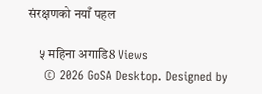संरक्षणको नयाँ पहल

    ५ महिना अगाडि8 Views
    © 2026 GoSA Desktop. Designed by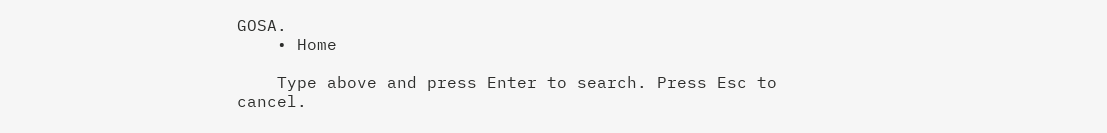GOSA.
    • Home

    Type above and press Enter to search. Press Esc to cancel.